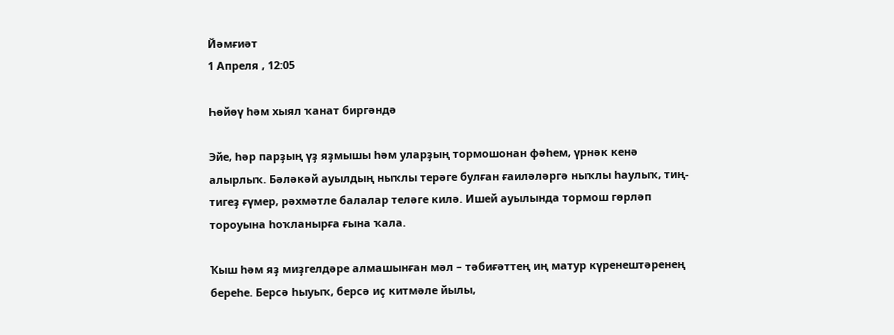Йәмғиәт
1 Апреля , 12:05

Һөйөү һәм хыял ҡанат биргәндә

Эйе, һәр парҙың үҙ яҙмышы һәм уларҙың тормошонан фәһем, үрнәк кенә алырлыҡ. Бәләкәй ауылдың ныҡлы терәге булған ғаиләләргә ныҡлы һаулыҡ, тиң-тигеҙ ғүмер, рәхмәтле балалар теләге килә. Ишей ауылында тормош гөрләп тороуына һоҡланырға ғына ҡала.

Ҡыш һәм яҙ миҙгелдәре алмашынған мәл – тәбиғәттең иң матур күренештәренең береһе. Берсә һыуыҡ, берсә иҫ китмәле йылы,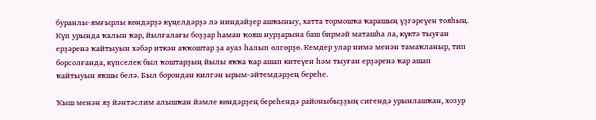буранлы-ямғырлы көндәрҙә күңелдәрҙә лә ниндәйҙер ашҡыныу, хатта тормошҡа ҡарашың үҙгәреүен тояһың. Күп урында ҡалын ҡар, йылғалағы боҙҙар һаман ҡояш нурҙарына баш бирмәй маташһа ла, күктә тыуған ерҙәренә ҡайтыуын хәбәр иткән аҡҡоштар ҙа ауаз һалып өлгөрҙө. Кемдер улар нимә менән тамаҡланыр, тип борсолғанда, күпселек был ҡоштарҙың йылы яҡҡа ҡар ашап китеүен һәм тыуған ерҙәренә ҡар ашап ҡайтыуын яҡшы белә. Был борондан килгән ырым-әйтемдәрҙең береһе.

Ҡыш менән яҙ йәнтәслим алышҡан йәмле көндәрҙең береһендә районыбыҙҙың сигендә урынлашҡан, хозур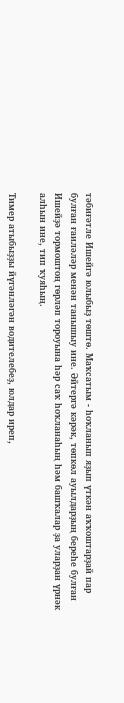тәбиғәтле Ишейгә юлыбыҙ төштө. Маҡсатым - һоҡланып яҙып үткән аҡҡоштарҙай пар булған ғаиләләр менән танышыу ине. Әйтергә кәрәк, төпкөл ауылдарҙың береһе булған Ишейҙә тормоштоң гөрләп тороуына һәр саҡ һоҡланаһың һәм башҡалар ҙа уларҙан үрнәк алһын ине, тип ҡуяһың.

Тимер атыбыҙҙы йүгәнләгән водителебеҙ, юлдар иреп,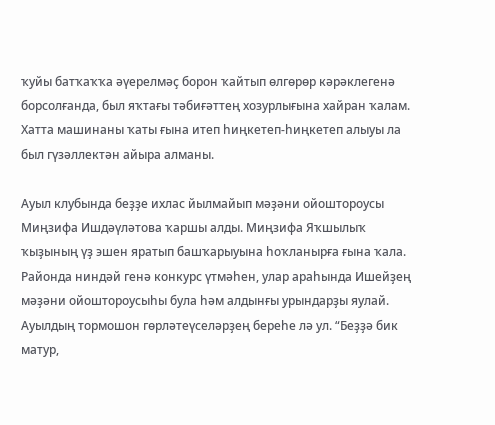ҡуйы батҡаҡҡа әүерелмәҫ борон ҡайтып өлгөрөр кәрәклегенә борсолғанда, был яҡтағы тәбиғәттең хозурлығына хайран ҡалам. Хатта машинаны ҡаты ғына итеп һиңкетеп-һиңкетеп алыуы ла был гүзәллектән айыра алманы.

Ауыл клубында беҙҙе ихлас йылмайып мәҙәни ойоштороусы Миңзифа Ишдәүләтова ҡаршы алды. Миңзифа Яҡшылыҡ ҡыҙының үҙ эшен яратып башҡарыуына һоҡланырға ғына ҡала. Районда ниндәй генә конкурс үтмәһен, улар араһында Ишейҙең мәҙәни ойоштороусыһы була һәм алдынғы урындарҙы яулай. Ауылдың тормошон гөрләтеүселәрҙең береһе лә ул. “Беҙҙә бик матур,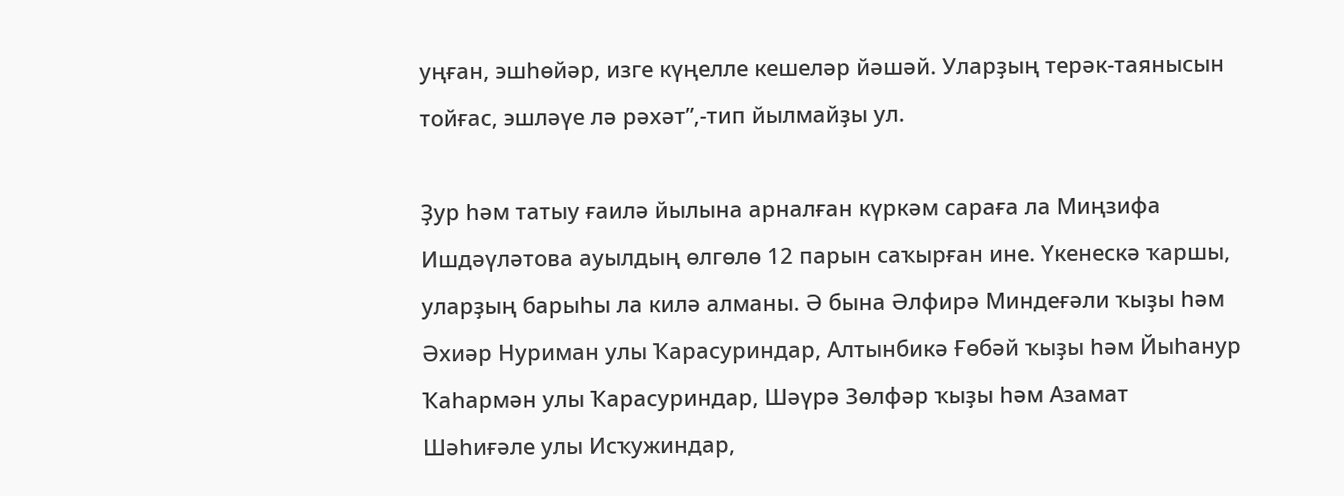уңған, эшһөйәр, изге күңелле кешеләр йәшәй. Уларҙың терәк-таянысын тойғас, эшләүе лә рәхәт”,-тип йылмайҙы ул.

Ҙур һәм татыу ғаилә йылына арналған күркәм сараға ла Миңзифа Ишдәүләтова ауылдың өлгөлө 12 парын саҡырған ине. Үкенескә ҡаршы, уларҙың барыһы ла килә алманы. Ә бына Әлфирә Миндеғәли ҡыҙы һәм Әхиәр Нуриман улы Ҡарасуриндар, Алтынбикә Ғөбәй ҡыҙы һәм Йыһанур Ҡаһармән улы Ҡарасуриндар, Шәүрә Зөлфәр ҡыҙы һәм Азамат Шәһиғәле улы Исҡужиндар,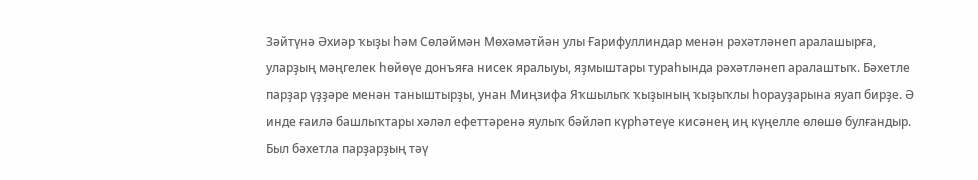Зәйтүнә Әхиәр ҡыҙы һәм Сөләймән Мөхәмәтйән улы Ғарифуллиндар менән рәхәтләнеп аралашырға, уларҙың мәңгелек һөйөүе донъяға нисек яралыуы, яҙмыштары тураһында рәхәтләнеп аралаштыҡ. Бәхетле парҙар үҙҙәре менән таныштырҙы, унан Миңзифа Яҡшылыҡ ҡыҙының ҡыҙыҡлы һорауҙарына яуап бирҙе. Ә инде ғаилә башлыҡтары хәләл ефеттәренә яулыҡ бәйләп күрһәтеүе кисәнең иң күңелле өлөшө булғандыр. Был бәхетла парҙарҙың тәү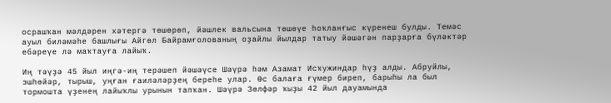осрашҡан мәлдәрен хәтергә төшөрөп, йәшлек вальсына төшөүе һоҡланғыс күренеш булды. Темәс ауыл биләмәһе башлығы Айгөл Байрамғолованың оҙайлы йылдар татыу йәшәгән парҙарға бүләктәр ебәреүе лә маҡтауға лайыҡ.

Иң тәүҙә 45 йыл иңгә-иң терәшеп йәшәүсе Шәүрә һәм Азамат Исҡужиндар һүҙ алды. Абруйлы, эшһөйәр, тырыш, уңған ғаиләләрҙең береһе улар. Өс балаға ғүмер биреп, барыһы ла был тормошта үҙенең лайыҡлы урынын тапҡан. Шәүрә Зөлфәр ҡыҙы 42 йыл дауамында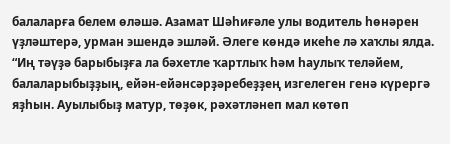балаларға белем өләшә. Азамат Шәһиғәле улы водитель һөнәрен үҙләштерә, урман эшендә эшләй. Әлеге көндә икеһе лә хаҡлы ялда. “Иң тәүҙә барыбыҙға ла бәхетле ҡартлыҡ һәм һаулыҡ теләйем, балаларыбыҙҙың, ейән-ейәнсәрҙәребеҙҙең изгелеген генә күрергә яҙһын. Ауылыбыҙ матур, төҙөк, рәхәтләнеп мал көтөп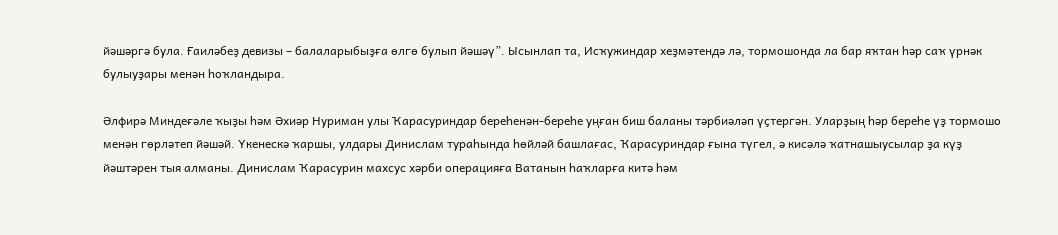йәшәргә була. Ғаиләбеҙ девизы – балаларыбыҙға өлгө булып йәшәү”. Ысынлап та, Исҡужиндар хеҙмәтендә лә, тормошонда ла бар яҡтан һәр саҡ үрнәк булыуҙары менән һоҡландыра.

Әлфирә Миндеғәле ҡыҙы һәм Әхиәр Нуриман улы Ҡарасуриндар береһенән-береһе уңған биш баланы тәрбиәләп үҫтергән. Уларҙың һәр береһе үҙ тормошо менән гөрләтеп йәшәй. Үкенескә ҡаршы, улдары Динислам тураһында һөйләй башлағас, Ҡарасуриндар ғына түгел, ә кисәлә ҡатнашыусылар ҙа күҙ йәштәрен тыя алманы. Динислам Ҡарасурин махсус хәрби операцияға Ватанын һаҡларға китә һәм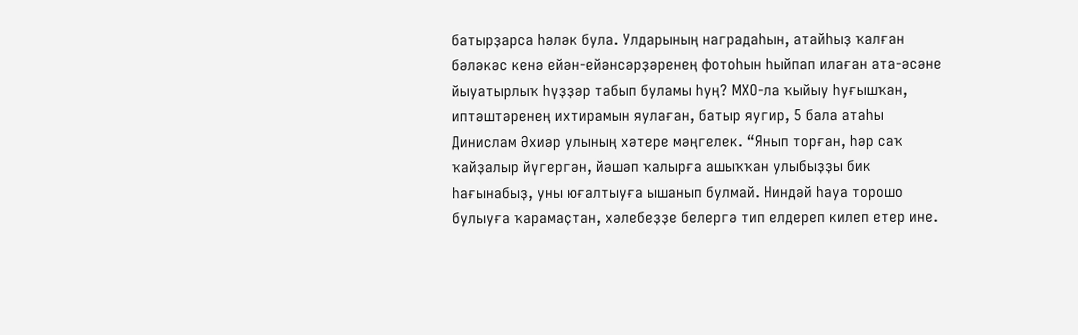батырҙарса һәләк була. Улдарының наградаһын, атайһыҙ ҡалған бәләкәс кенә ейән-ейәнсәрҙәренең фотоһын һыйпап илаған ата-әсәне йыуатырлыҡ һүҙҙәр табып буламы һуң? МХО-ла ҡыйыу һуғышҡан, иптәштәренең ихтирамын яулаған, батыр яугир, 5 бала атаһы Динислам Әхиәр улының хәтере мәңгелек. “Янып торған, һәр саҡ ҡайҙалыр йүгергән, йәшәп ҡалырға ашыҡҡан улыбыҙҙы бик һағынабыҙ, уны юғалтыуға ышанып булмай. Ниндәй һауа торошо булыуға ҡарамаҫтан, хәлебеҙҙе белергә тип елдереп килеп етер ине.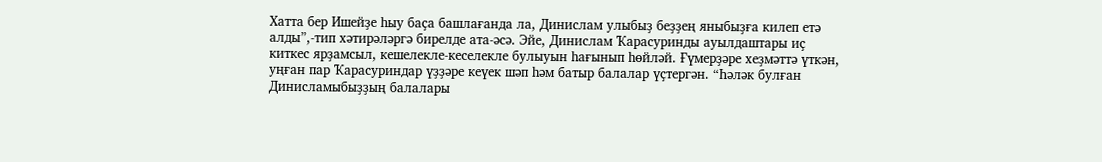Хатта бер Ишейҙе һыу баҫа башлағанда ла, Динислам улыбыҙ беҙҙең яныбыҙға килеп етә алды”,-тип хәтирәләргә бирелде ата-әсә. Эйе, Динислам Ҡарасуринды ауылдаштары иҫ киткес ярҙамсыл, кешелекле-кеселекле булыуын һағынып һөйләй. Ғүмерҙәре хеҙмәттә үткән, уңған пар Ҡарасуриндар үҙҙәре кеүек шәп һәм батыр балалар үҫтергән. “Һәләк булған Динисламыбыҙҙың балалары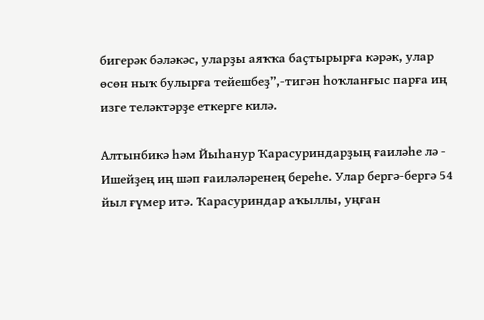бигерәк бәләкәс, уларҙы аяҡҡа баҫтырырға кәрәк, улар өсөн ныҡ булырға тейешбеҙ”,-тигән һоҡланғыс парға иң изге теләктәрҙе еткерге килә.

Алтынбикә һәм Йыһанур Ҡарасуриндарҙың ғаиләһе лә - Ишейҙең иң шәп ғаиләләренең береһе. Улар бергә-бергә 54 йыл ғүмер итә. Ҡарасуриндар аҡыллы, уңған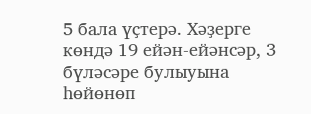5 бала үҫтерә. Хәҙерге көндә 19 ейән-ейәнсәр, 3 бүләсәре булыуына һөйөнөп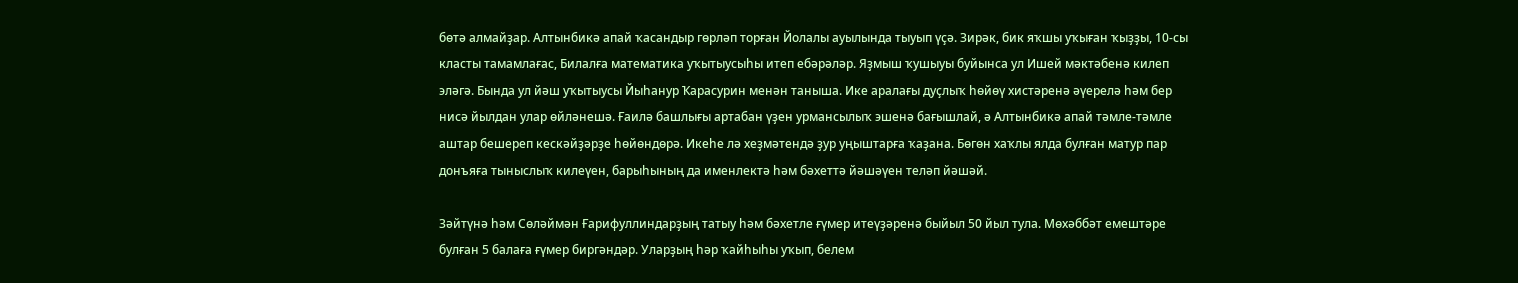бөтә алмайҙар. Алтынбикә апай ҡасандыр гөрләп торған Йолалы ауылында тыуып үҫә. Зирәк, бик яҡшы уҡыған ҡыҙҙы, 10-сы класты тамамлағас, Билалға математика уҡытыусыһы итеп ебәрәләр. Яҙмыш ҡушыуы буйынса ул Ишей мәктәбенә килеп эләгә. Бында ул йәш уҡытыусы Йыһанур Ҡарасурин менән таныша. Ике аралағы дуҫлыҡ һөйөү хистәренә әүерелә һәм бер нисә йылдан улар өйләнешә. Ғаилә башлығы артабан үҙен урмансылыҡ эшенә бағышлай, ә Алтынбикә апай тәмле-тәмле аштар бешереп кескәйҙәрҙе һөйөндөрә. Икеһе лә хеҙмәтендә ҙур уңыштарға ҡаҙана. Бөгөн хаҡлы ялда булған матур пар донъяға тыныслыҡ килеүен, барыһының да именлектә һәм бәхеттә йәшәүен теләп йәшәй.

Зәйтүнә һәм Сөләймән Ғарифуллиндарҙың татыу һәм бәхетле ғүмер итеүҙәренә быйыл 50 йыл тула. Мөхәббәт емештәре булған 5 балаға ғүмер биргәндәр. Уларҙың һәр ҡайһыһы уҡып, белем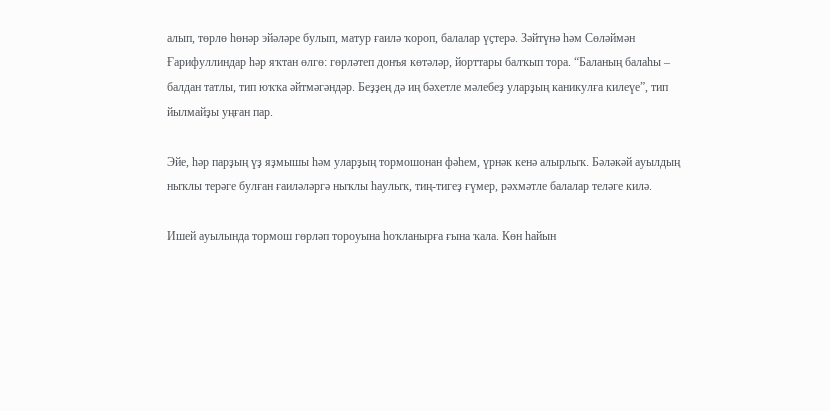алып, төрлө һөнәр эйәләре булып, матур ғаилә ҡороп, балалар үҫтерә. Зәйтүнә һәм Сөләймән Ғарифуллиндар һәр яҡтан өлгө: гөрләтеп донъя көтәләр, йорттары балҡып тора. “Баланың балаһы – балдан татлы, тип юҡҡа әйтмәгәндәр. Беҙҙең дә иң бәхетле мәлебеҙ уларҙың каникулға килеүе”, тип йылмайҙы уңған пар.

Эйе, һәр парҙың үҙ яҙмышы һәм уларҙың тормошонан фәһем, үрнәк кенә алырлыҡ. Бәләкәй ауылдың ныҡлы терәге булған ғаиләләргә ныҡлы һаулыҡ, тиң-тигеҙ ғүмер, рәхмәтле балалар теләге килә.

Ишей ауылында тормош гөрләп тороуына һоҡланырға ғына ҡала. Көн һайын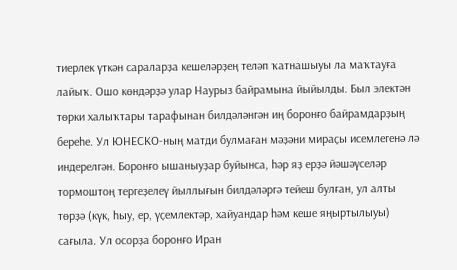тиерлек үткән сараларҙа кешеләрҙең теләп ҡатнашыуы ла маҡтауға лайыҡ. Ошо көндәрҙә улар Наурыз байрамына йыйылды. Был электән төрки халыҡтары тарафынан билдәләнгән иң боронғо байрамдарҙың береһе. Ул ЮНЕСКО-ның матди булмаған мәҙәни мираҫы исемлегенә лә индерелгән. Боронғо ышаныуҙар буйынса, һәр яҙ ерҙә йәшәүселәр тормоштоң тергеҙелеү йыллығын билдәләргә тейеш булған, ул алты төрҙә (күк, һыу, ер, үҫемлектәр, хайуандар һәм кеше яңыртылыуы) сағыла. Ул осорҙа боронғо Иран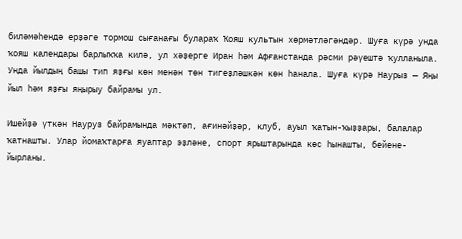биләмәһендә ерҙәге тормош сығанағы булараҡ Ҡояш культын хөрмәтләгәндәр. Шуға күрә унда ҡояш календары барлыҡҡа килә, ул хәҙерге Иран һәм Афғанстанда рәсми рәүештә ҡулланыла. Унда йылдың башы тип яҙғы көн менән төн тигеҙләшкән көн һанала. Шуға күрә Наурыз — Яңы йыл һәм яҙғы яңырыу байрамы ул.

Ишейҙә үткән Науруз байрамында мәктәп, ағинәйҙәр, клуб, ауыл ҡатын-ҡыҙҙары, балалар ҡатнашты. Улар йомаҡтарға яуаптар эҙләне, спорт ярыштарында көс һынашты, бейене-йырланы.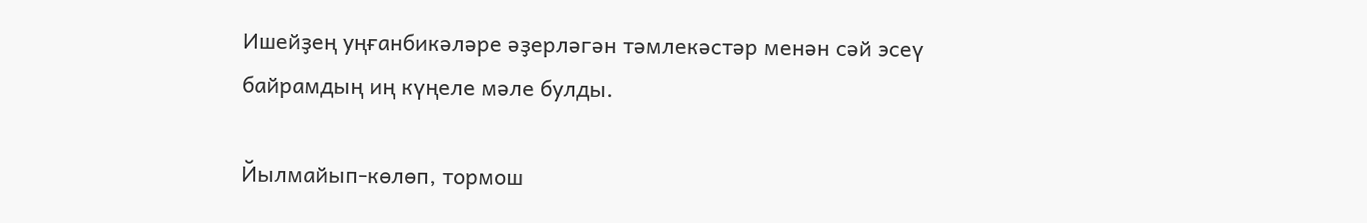Ишейҙең уңғанбикәләре әҙерләгән тәмлекәстәр менән сәй эсеү байрамдың иң күңеле мәле булды.

Йылмайып-көлөп, тормош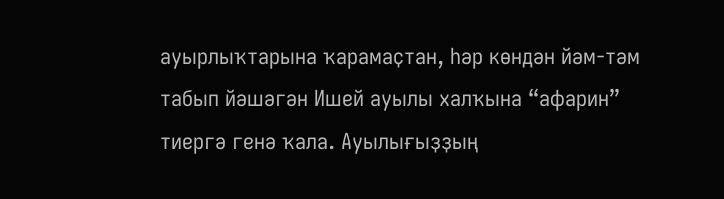ауырлыҡтарына ҡарамаҫтан, һәр көндән йәм-тәм табып йәшәгән Ишей ауылы халҡына “афарин” тиергә генә ҡала. Ауылығыҙҙың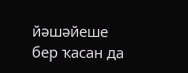йәшәйеше бер ҡасан да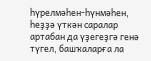һүрелмәһен-һүнмәһен, һеҙҙә үткән саралар артабан да үҙегеҙгә генә түгел, башҡаларға ла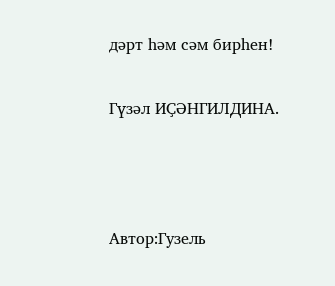дәрт һәм сәм бирһен!

Гүзәл ИҪӘНГИЛДИНА.



Автор:Гузель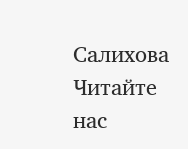Салихова
Читайте нас